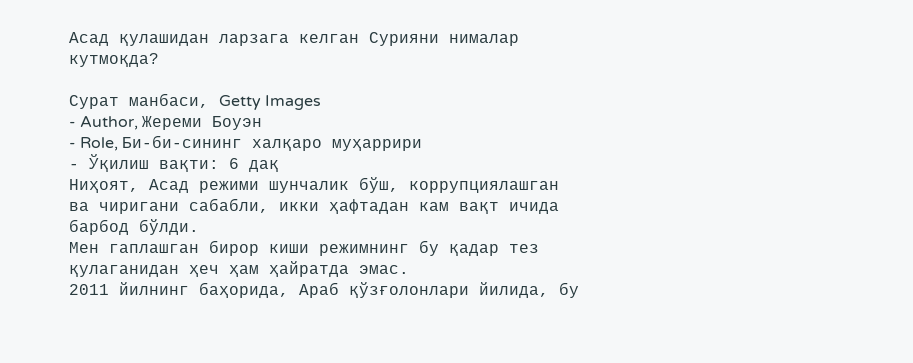Асад қулашидан ларзага келган Сурияни нималар кутмоқда?

Сурат манбаси, Getty Images
- Author, Жереми Боуэн
- Role, Би-би-сининг халқаро муҳаррири
- Ўқилиш вақти: 6 дақ
Ниҳоят, Асад режими шунчалик бўш, коррупциялашган ва чиригани сабабли, икки ҳафтадан кам вақт ичида барбод бўлди.
Мен гаплашган бирор киши режимнинг бу қадар тез қулаганидан ҳеч ҳам ҳайратда эмас.
2011 йилнинг баҳорида, Араб қўзғолонлари йилида, бу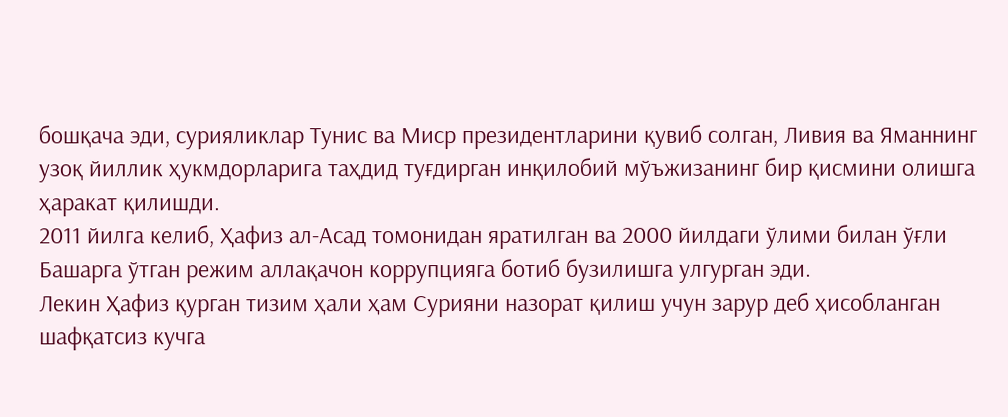бошқача эди, cурияликлар Тунис ва Миср президентларини қувиб солган, Ливия ва Яманнинг узоқ йиллик ҳукмдорларига таҳдид туғдирган инқилобий мўъжизанинг бир қисмини олишга ҳаракат қилишди.
2011 йилга келиб, Ҳафиз ал-Асад томонидан яратилган ва 2000 йилдаги ўлими билан ўғли Башарга ўтган режим аллақачон коррупцияга ботиб бузилишга улгурган эди.
Лекин Ҳафиз қурган тизим ҳали ҳам Сурияни назорат қилиш учун зарур деб ҳисобланган шафқатсиз кучга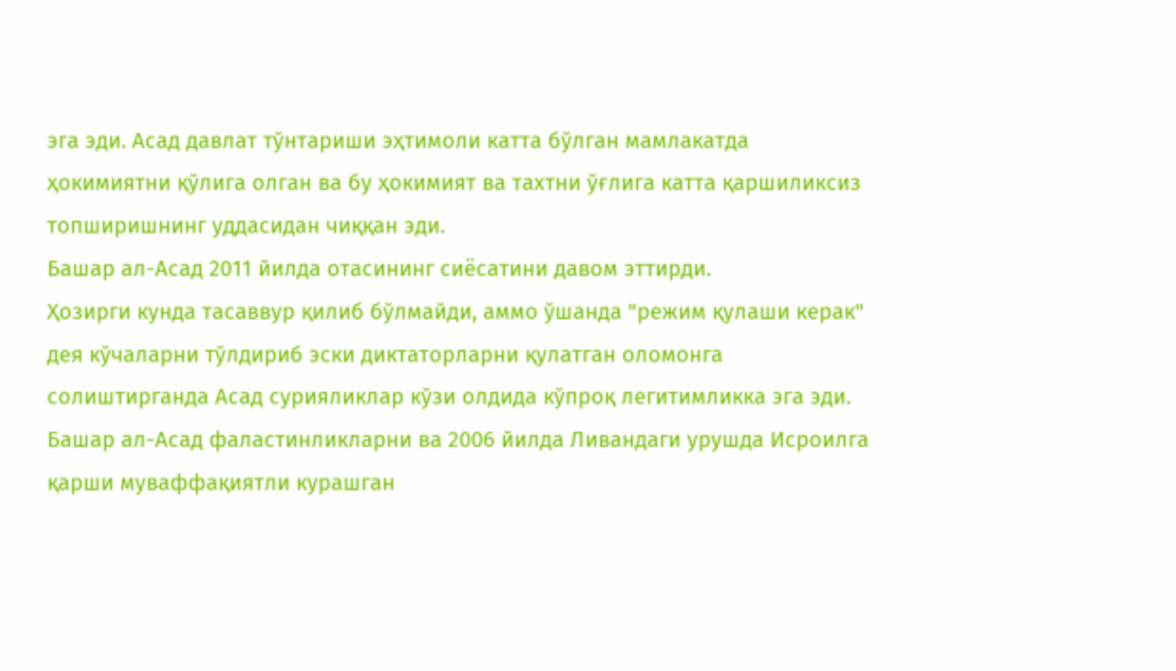эга эди. Асад давлат тўнтариши эҳтимоли катта бўлган мамлакатда ҳокимиятни қўлига олган ва бу ҳокимият ва тахтни ўғлига катта қаршиликсиз топширишнинг уддасидан чиққан эди.
Башар ал-Асад 2011 йилда отасининг сиёсатини давом эттирди.
Ҳозирги кунда тасаввур қилиб бўлмайди, аммо ўшанда "режим қулаши керак" дея кўчаларни тўлдириб эски диктаторларни қулатган оломонга солиштирганда Асад сурияликлар кўзи олдида кўпроқ легитимликка эга эди. Башар ал-Асад фаластинликларни ва 2006 йилда Ливандаги урушда Исроилга қарши муваффақиятли курашган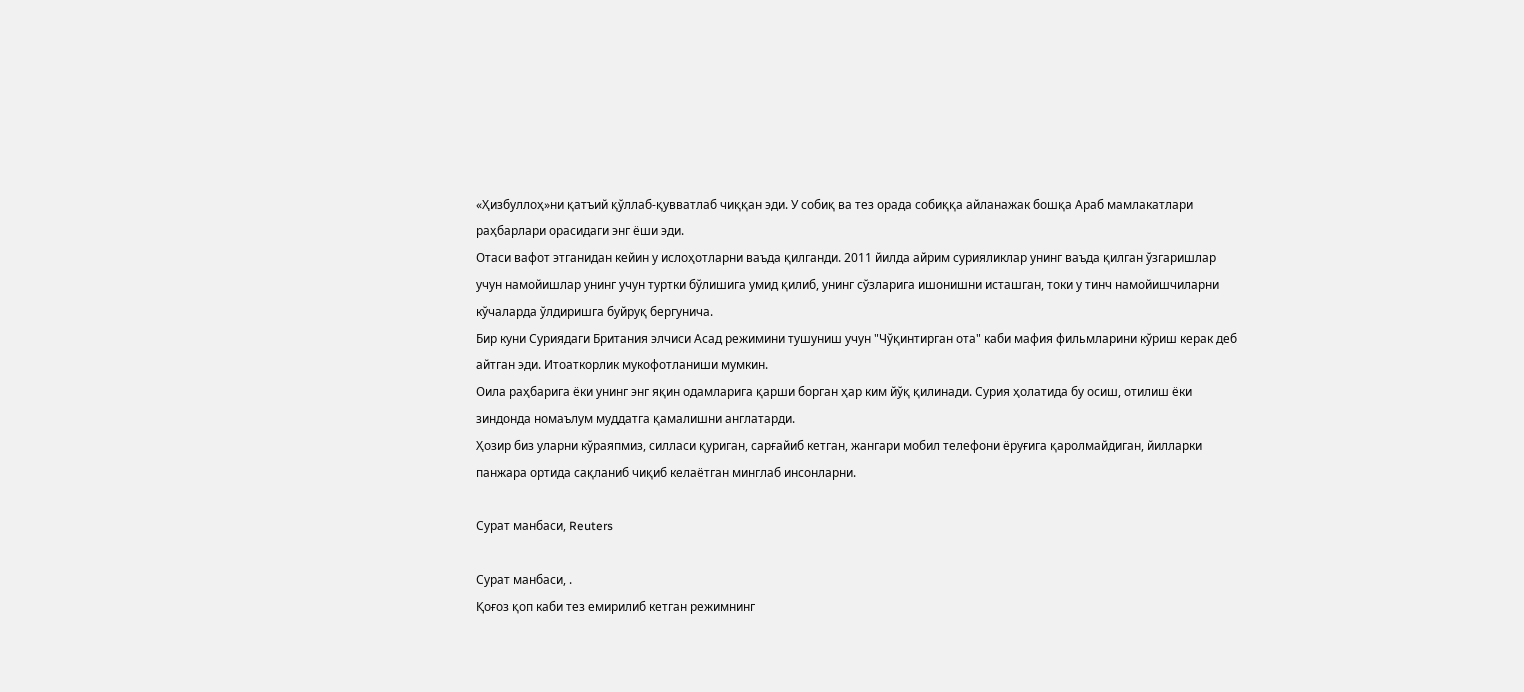«Ҳизбуллоҳ»ни қатъий қўллаб-қувватлаб чиққан эди. У собиқ ва тез орада собиққа айланажак бошқа Араб мамлакатлари раҳбарлари орасидаги энг ёши эди.
Отаси вафот этганидан кейин у ислоҳотларни ваъда қилганди. 2011 йилда айрим сурияликлар унинг ваъда қилган ўзгаришлар учун намойишлар унинг учун туртки бўлишига умид қилиб, унинг сўзларига ишонишни исташган, токи у тинч намойишчиларни кўчаларда ўлдиришга буйруқ бергунича.
Бир куни Суриядаги Британия элчиси Асад режимини тушуниш учун "Чўқинтирган ота" каби мафия фильмларини кўриш керак деб айтган эди. Итоаткорлик мукофотланиши мумкин.
Оила раҳбарига ёки унинг энг яқин одамларига қарши борган ҳар ким йўқ қилинади. Сурия ҳолатида бу осиш, отилиш ёки зиндонда номаълум муддатга қамалишни англатарди.
Ҳозир биз уларни кўраяпмиз, силласи қуриган, сарғайиб кетган, жангари мобил телефони ёруғига қаролмайдиган, йилларки панжара ортида сақланиб чиқиб келаётган минглаб инсонларни.

Сурат манбаси, Reuters

Сурат манбаси, .
Қоғоз қоп каби тез емирилиб кетган режимнинг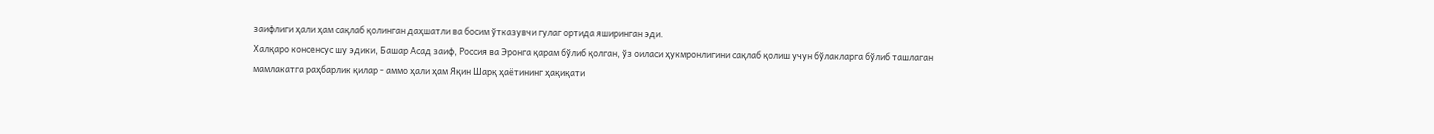заифлиги ҳали ҳам сақлаб қолинган даҳшатли ва босим ўтказувчи гулаг ортида яширинган эди.
Халқаро консенсус шу эдики, Башар Асад заиф, Россия ва Эронга қарам бўлиб қолган, ўз оиласи ҳукмронлигини сақлаб қолиш учун бўлакларга бўлиб ташлаган мамлакатга раҳбарлик қилар - аммо ҳали ҳам Яқин Шарқ ҳаётининг ҳақиқати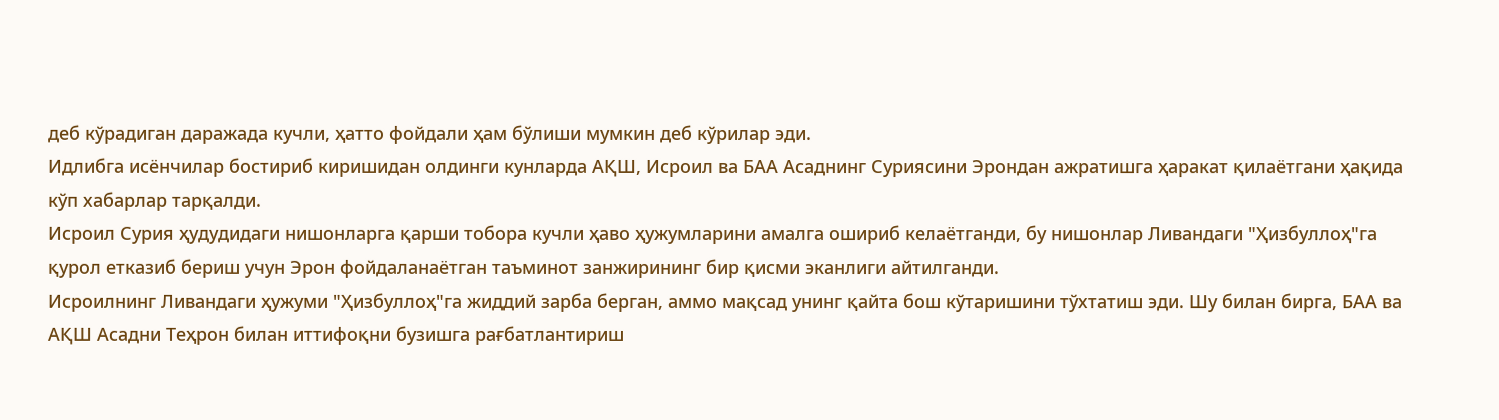деб кўрадиган даражада кучли, ҳатто фойдали ҳам бўлиши мумкин деб кўрилар эди.
Идлибга исёнчилар бостириб киришидан олдинги кунларда АҚШ, Исроил ва БАА Асаднинг Суриясини Эрондан ажратишга ҳаракат қилаётгани ҳақида кўп хабарлар тарқалди.
Исроил Сурия ҳудудидаги нишонларга қарши тобора кучли ҳаво ҳужумларини амалга ошириб келаётганди, бу нишонлар Ливандаги "Ҳизбуллоҳ"га қурол етказиб бериш учун Эрон фойдаланаётган таъминот занжирининг бир қисми эканлиги айтилганди.
Исроилнинг Ливандаги ҳужуми "Ҳизбуллоҳ"га жиддий зарба берган, аммо мақсад унинг қайта бош кўтаришини тўхтатиш эди. Шу билан бирга, БАА ва АҚШ Асадни Теҳрон билан иттифоқни бузишга рағбатлантириш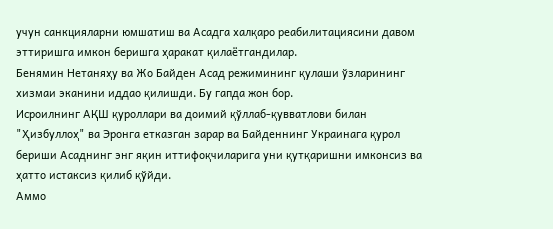учун санкцияларни юмшатиш ва Асадга халқаро реабилитациясини давом эттиришга имкон беришга ҳаракат қилаётгандилар.
Бенямин Нетаняҳу ва Жо Байден Асад режимининг қулаши ўзларининг хизмаи эканини иддао қилишди. Бу гапда жон бор.
Исроилнинг АҚШ қуроллари ва доимий қўллаб-қувватлови билан "Ҳизбуллоҳ" ва Эронга етказган зарар ва Байденнинг Украинага қурол бериши Асаднинг энг яқин иттифоқчиларига уни қутқаришни имконсиз ва ҳатто истаксиз қилиб қўйди.
Аммо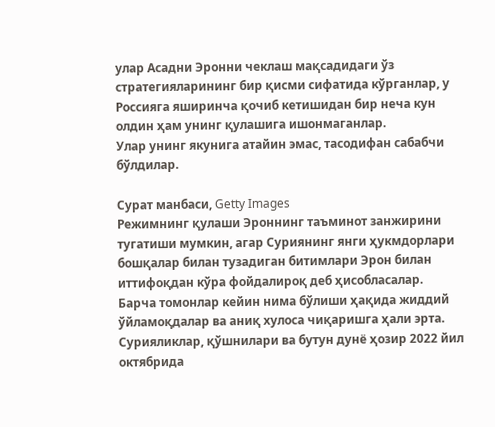улар Асадни Эронни чеклаш мақсадидаги ўз стратегияларининг бир қисми сифатида кўрганлар, у Россияга яширинча қочиб кетишидан бир неча кун олдин ҳам унинг қулашига ишонмаганлар.
Улар унинг якунига атайин эмас, тасодифан сабабчи бўлдилар.

Сурат манбаси, Getty Images
Режимнинг қулаши Эроннинг таъминот занжирини тугатиши мумкин, агар Суриянинг янги ҳукмдорлари бошқалар билан тузадиган битимлари Эрон билан иттифоқдан кўра фойдалироқ деб ҳисобласалар.
Барча томонлар кейин нима бўлиши ҳақида жиддий ўйламоқдалар ва аниқ хулоса чиқаришга ҳали эрта. Сурияликлар, қўшнилари ва бутун дунё ҳозир 2022 йил октябрида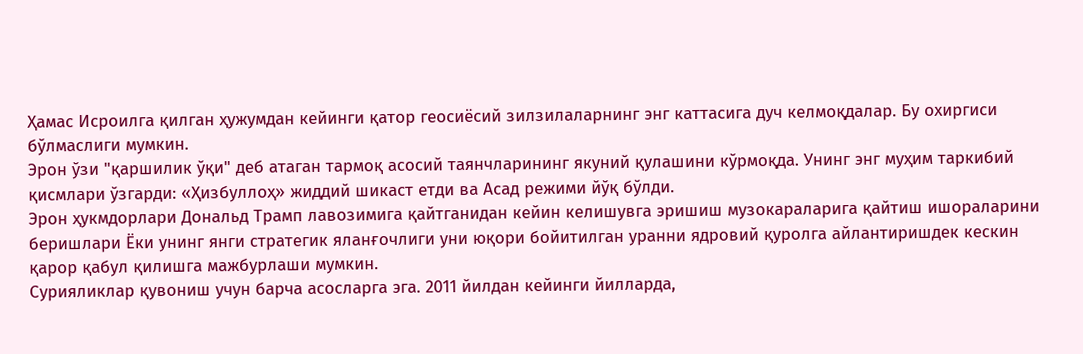Ҳамас Исроилга қилган ҳужумдан кейинги қатор геосиёсий зилзилаларнинг энг каттасига дуч келмоқдалар. Бу охиргиси бўлмаслиги мумкин.
Эрон ўзи "қаршилик ўқи" деб атаган тармоқ асосий таянчларининг якуний қулашини кўрмоқда. Унинг энг муҳим таркибий қисмлари ўзгарди: «Ҳизбуллоҳ» жиддий шикаст етди ва Асад режими йўқ бўлди.
Эрон ҳукмдорлари Дональд Трамп лавозимига қайтганидан кейин келишувга эришиш музокараларига қайтиш ишораларини беришлари Ёки унинг янги стратегик яланғочлиги уни юқори бойитилган уранни ядровий қуролга айлантиришдек кескин қарор қабул қилишга мажбурлаши мумкин.
Сурияликлар қувониш учун барча асосларга эга. 2011 йилдан кейинги йилларда,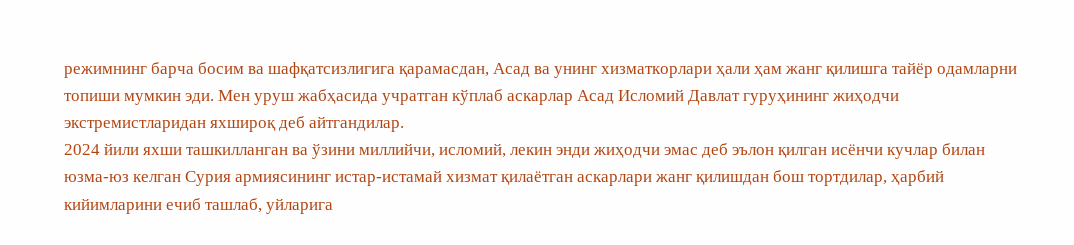режимнинг барча босим ва шафқатсизлигига қарамасдан, Асад ва унинг хизматкорлари ҳали ҳам жанг қилишга тайёр одамларни топиши мумкин эди. Мен уруш жабҳасида учратган кўплаб аскарлар Асад Исломий Давлат гуруҳининг жиҳодчи экстремистларидан яхшироқ деб айтгандилар.
2024 йили яхши ташкилланган ва ўзини миллийчи, исломий, лекин энди жиҳодчи эмас деб эълон қилган исёнчи кучлар билан юзма-юз келган Сурия армиясининг истар-истамай хизмат қилаётган аскарлари жанг қилишдан бош тортдилар, ҳарбий кийимларини ечиб ташлаб, уйларига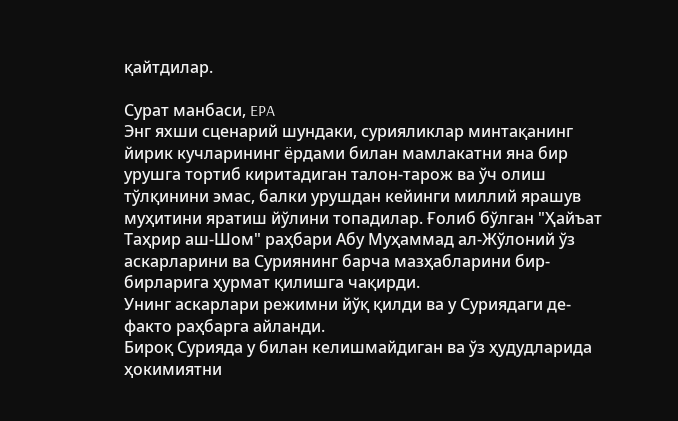қайтдилар.

Сурат манбаси, EPA
Энг яхши сценарий шундаки, сурияликлар минтақанинг йирик кучларининг ёрдами билан мамлакатни яна бир урушга тортиб киритадиган талон-тарож ва ўч олиш тўлқинини эмас, балки урушдан кейинги миллий ярашув муҳитини яратиш йўлини топадилар. Ғолиб бўлган "Ҳайъат Таҳрир аш-Шом" раҳбари Абу Муҳаммад ал-Жўлоний ўз аскарларини ва Суриянинг барча мазҳабларини бир-бирларига ҳурмат қилишга чақирди.
Унинг аскарлари режимни йўқ қилди ва у Суриядаги де-факто раҳбарга айланди.
Бироқ Сурияда у билан келишмайдиган ва ўз ҳудудларида ҳокимиятни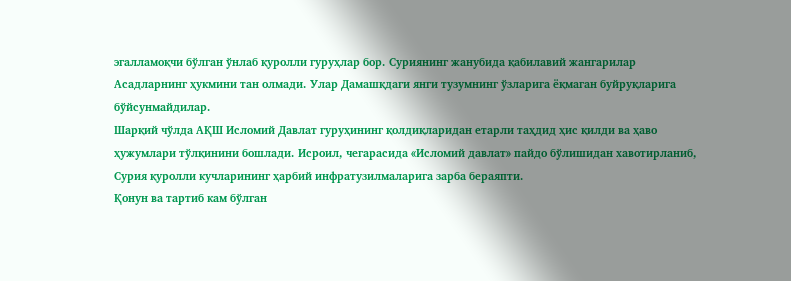эгалламоқчи бўлган ўнлаб қуролли гуруҳлар бор. Суриянинг жанубида қабилавий жангарилар Асадларнинг ҳукмини тан олмади. Улар Дамашқдаги янги тузумнинг ўзларига ёқмаган буйруқларига бўйсунмайдилар.
Шарқий чўлда АҚШ Исломий Давлат гуруҳининг қолдиқларидан етарли таҳдид ҳис қилди ва ҳаво ҳужумлари тўлқинини бошлади. Исроил, чегарасида «Исломий давлат» пайдо бўлишидан хавотирланиб, Сурия қуролли кучларининг ҳарбий инфратузилмаларига зарба бераяпти.
Қонун ва тартиб кам бўлган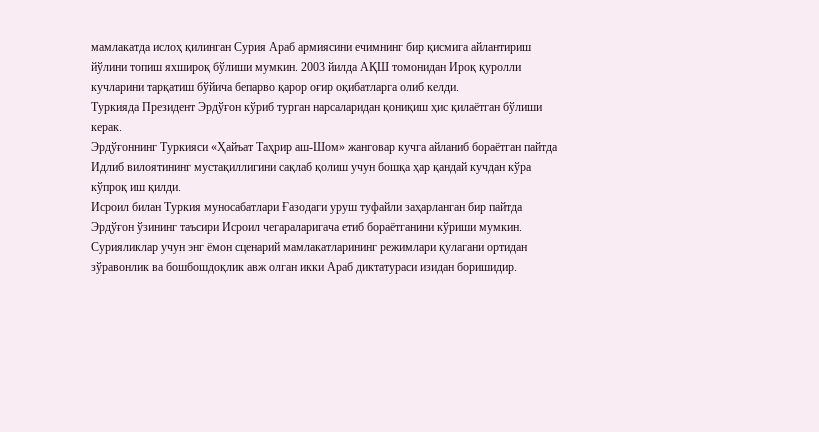мамлакатда ислоҳ қилинган Сурия Араб армиясини ечимнинг бир қисмига айлантириш йўлини топиш яхшироқ бўлиши мумкин. 2003 йилда АҚШ томонидан Ироқ қуролли кучларини тарқатиш бўйича бепарво қарор оғир оқибатларга олиб келди.
Туркияда Президент Эрдўғон кўриб турган нарсаларидан қониқиш ҳис қилаётган бўлиши керак.
Эрдўғоннинг Туркияси «Ҳайъат Таҳрир аш-Шом» жанговар кучга айланиб бораётган пайтда Идлиб вилоятининг мустақиллигини сақлаб қолиш учун бошқа ҳар қандай кучдан кўра кўпроқ иш қилди.
Исроил билан Туркия муносабатлари Ғазодаги уруш туфайли заҳарланган бир пайтда Эрдўғон ўзининг таъсири Исроил чегараларигача етиб бораётганини кўриши мумкин.
Сурияликлар учун энг ёмон сценарий мамлакатларининг режимлари қулагани ортидан зўравонлик ва бошбошдоқлик авж олган икки Араб диктатураси изидан боришидир.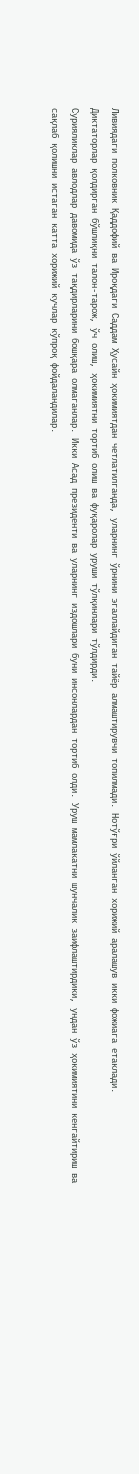Ливиядаги полковник Қаддофий ва Ироқдаги Саддам Ҳусайн ҳокимиятдан четлатилганда, уларнинг ўрнини эгаллайдиган тайёр алмаштирувчи топилмади. Нотўғри ўйланган хорижий аралашув икки фожиага етаклади.
Диктаторлар қолдирган бўшлиқни талон-тарож, ўч олиш, ҳокимиятни тортиб олиш ва фуқаролар уруши тўлқинлари тўлдирди.
Сурияликлар авлодлар давомида ўз тақдирларини бошқара олмаганлар. Икки Асад президенти ва уларнинг издошлари буни инсонлардан тортиб олди. Уруш мамлакатни шунчалик заифлаштирдики, ундан ўз ҳокимиятини кенгайтириш ва сақлаб қолишни истаган катта хорижий кучлар кўпроқ фойдаландилар.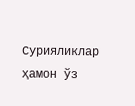Сурияликлар ҳамон ўз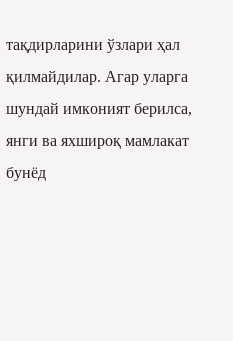тақдирларини ўзлари ҳал қилмайдилар. Агар уларга шундай имконият берилса, янги ва яхшироқ мамлакат бунёд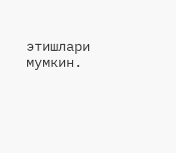этишлари мумкин.